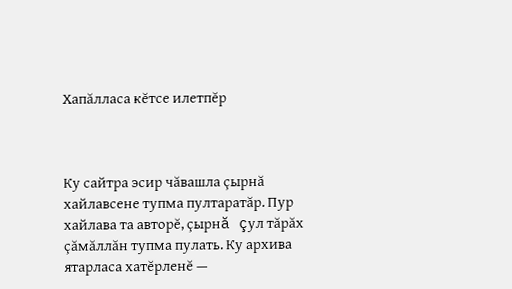Хапăлласа кĕтсе илетпĕр



Ку сайтра эсир чăвашла çырнă хайлавсене тупма пултаратăр. Пур хайлава та авторĕ, çырнă çул тăрăх çăмăллăн тупма пулать. Ку архива ятарласа хатĕрленĕ —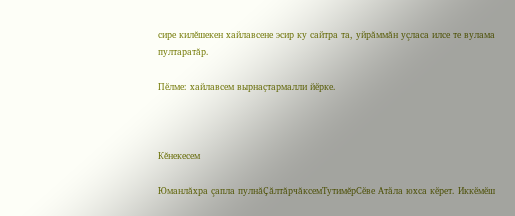сире килĕшекен хайлавсене эсир ку сайтра та, уйрăммăн уçласа илсе те вулама пултаратăр.

Пӗлме: хайлавсем вырнаҫтармалли йӗрке.



Кĕнекесем

Юманлăхра çапла пулнăÇăлтăрчăксемТутимĕрСӗве Атӑла юхса кӗрет. Иккӗмӗш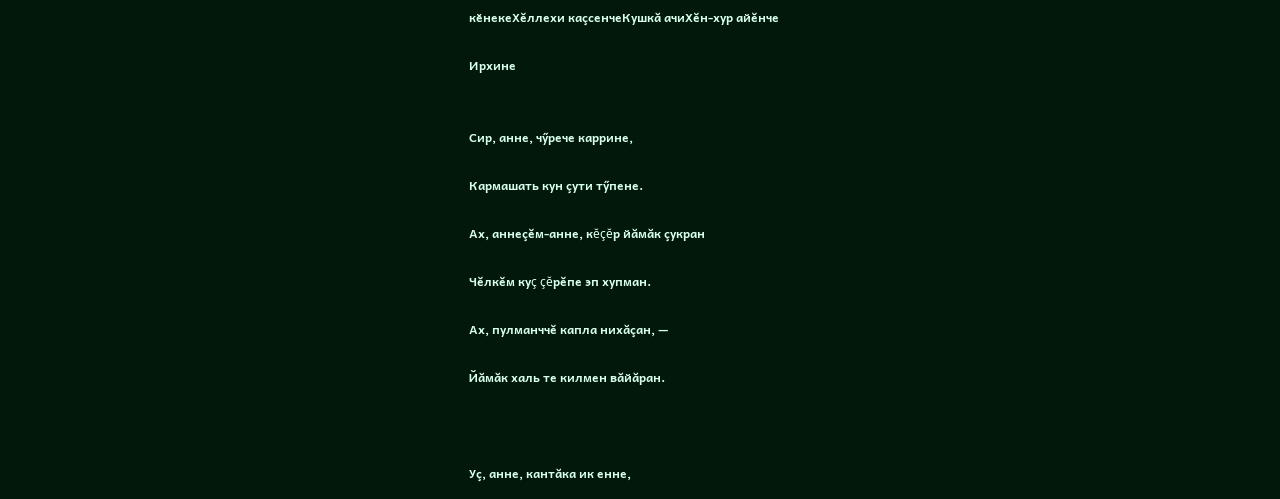кӗнекеХĕллехи каçсенчеКушкă ачиХĕн-хур айĕнче

Ирхине


Сир, анне, чӳрече каррине,

Кармашать кун çути тӳпене.

Ах, аннеçĕм-анне, кĕçĕр йăмăк çукран

Чĕлкĕм куç çĕрĕпе эп хупман.

Ах, пулманччĕ капла нихăçан, —

Йăмăк халь те килмен вăйăран.



Уç, анне, кантăка ик енне,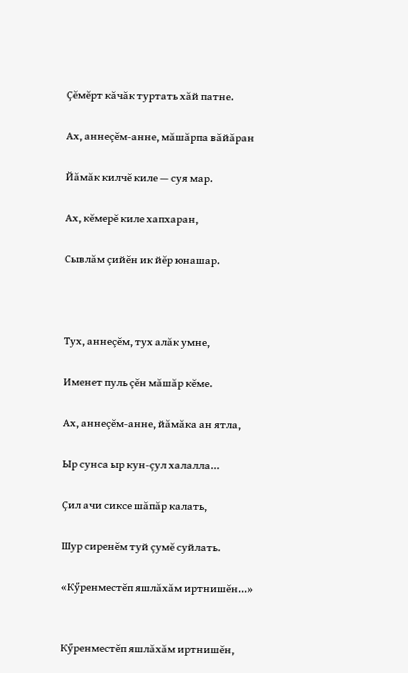Çĕмĕрт кăчăк туртать хăй патне.

Ах, аннеçĕм-анне, мăшăрпа вăйăран

Йăмăк килчĕ киле — суя мар.

Ах, кĕмерĕ киле хапхаран,

Сывлăм çийĕн ик йĕр юнашар.



Тух, аннеçĕм, тух алăк умне,

Именет пуль çĕн мăшăр кĕме.

Ах, аннеçĕм-анне, йăмăка ан ятла,

Ыр сунса ыр кун-çул халалла...

Çил ачи сиксе шăпăр калать,

Шур сиренĕм туй çумĕ суйлать.

«Кӳренместĕп яшлăхăм иртнишĕн...»


Кӳренместĕп яшлăхăм иртнишĕн,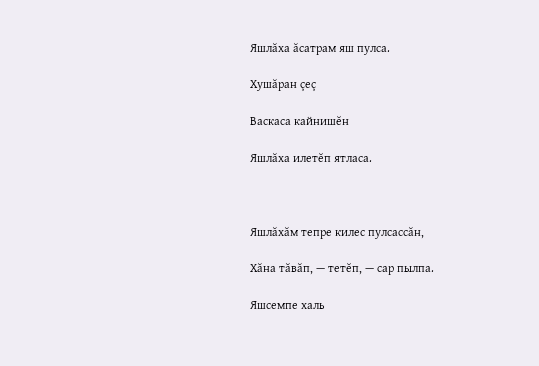Яшлăха ăсатрам яш пулса.

Хушăран çеç

Васкаса кайнишĕн

Яшлăха илетĕп ятласа.



Яшлăхăм тепре килес пулсассăн,

Хăна тăвăп, — тетĕп, — сар пылпа.

Яшсемпе халь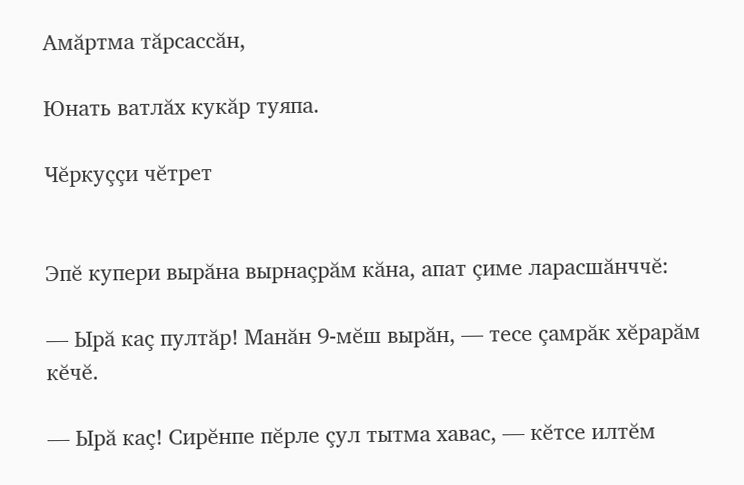Амăртма тăрсассăн,

Юнать ватлăх кукăр туяпа.

Чĕркуççи чĕтрет


Эпĕ купери вырăна вырнаçрăм кăна, апат çиме ларасшăнччĕ:

— Ырă каç пултăр! Манăн 9-мĕш вырăн, — тесе çамрăк хĕрарăм кĕчĕ.

— Ырă каç! Сирĕнпе пĕрле çул тытма хавас, — кĕтсе илтĕм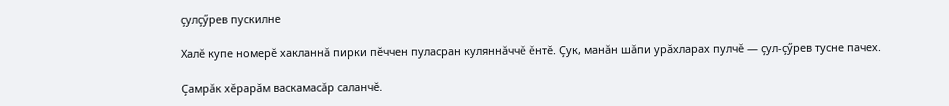çулçӳрев пускилне

Халĕ купе номерĕ хакланнă пирки пĕччен пуласран куляннăччĕ ĕнтĕ. Çук, манăн шăпи урăхларах пулчĕ — çул-çӳрев тусне пачех.

Çамрăк хĕрарăм васкамасăр саланчĕ.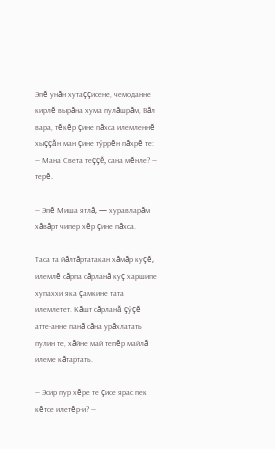Эпĕ унăн хутаççисене, чемоданне кирлĕ вырăна хума пулăшрăм, Вăл вара, тĕкĕр çине пăхса илемленнĕ хыççăн ман çине тӳррĕн пăхрĕ те: — Мана Света теççĕ, сана мĕнле? — терĕ.

— Эпĕ Миша ятлă, — хуравларăм хăвăрт чипер хĕр çине пăхса.

Таса та йăлтăртатакан хăмăр куçĕ, илемлĕ сăрпа сăрланă куç харшипе хупаххи яка çамкине тата илемлетет. Кăшт сăрланă çӳçĕ атте-анне панă сăна урăхлатать пулин те, хăйне май тепĕр майлă илеме кăтартать.

— Эсир пур хĕре те çисе ярас пек кĕтсе илетĕр-и? —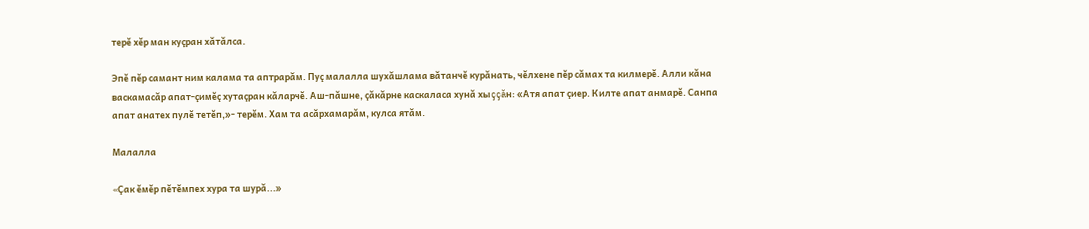терĕ хĕр ман куçран хăтăлса.

Эпĕ пĕр самант ним калама та аптрарăм. Пуç малалла шухăшлама вăтанчĕ курăнать, чĕлхене пĕр сăмах та килмерĕ. Алли кăна васкамасăр апат-çимĕç хутаçран кăларчĕ. Аш-пăшне, çăкăрне каскаласа хунă хыççăн: «Атя апат çиер. Килте апат анмарĕ. Санпа апат анатех пулĕ тетĕп,»- терĕм. Хам та асăрхамарăм, кулса ятăм.

Малалла

«Çак ĕмĕр пĕтĕмпех хура та шурă...»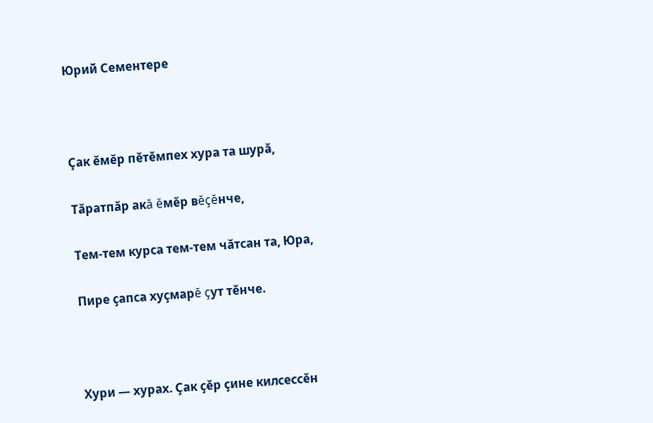Юрий Сементере



Çак ĕмĕр пĕтĕмпех хура та шурă,

Тăратпăр акă ĕмĕр вĕçĕнче,

Тем-тем курса тем-тем чăтсан та, Юра,

Пире çапса хуçмарĕ çут тĕнче.



Хури — хурах. Çак çĕр çине килсессĕн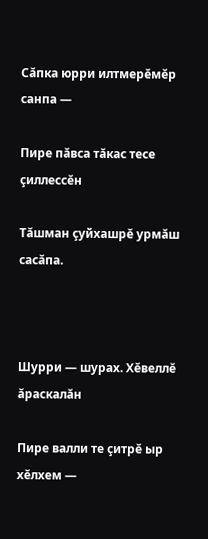Сăпка юрри илтмерĕмĕр санпа —

Пире пăвса тăкас тесе çиллессĕн

Тăшман çуйхашрĕ урмăш сасăпа.



Шурри — шурах. Хĕвеллĕ ăраскалăн

Пире валли те çитрĕ ыр хĕлхем —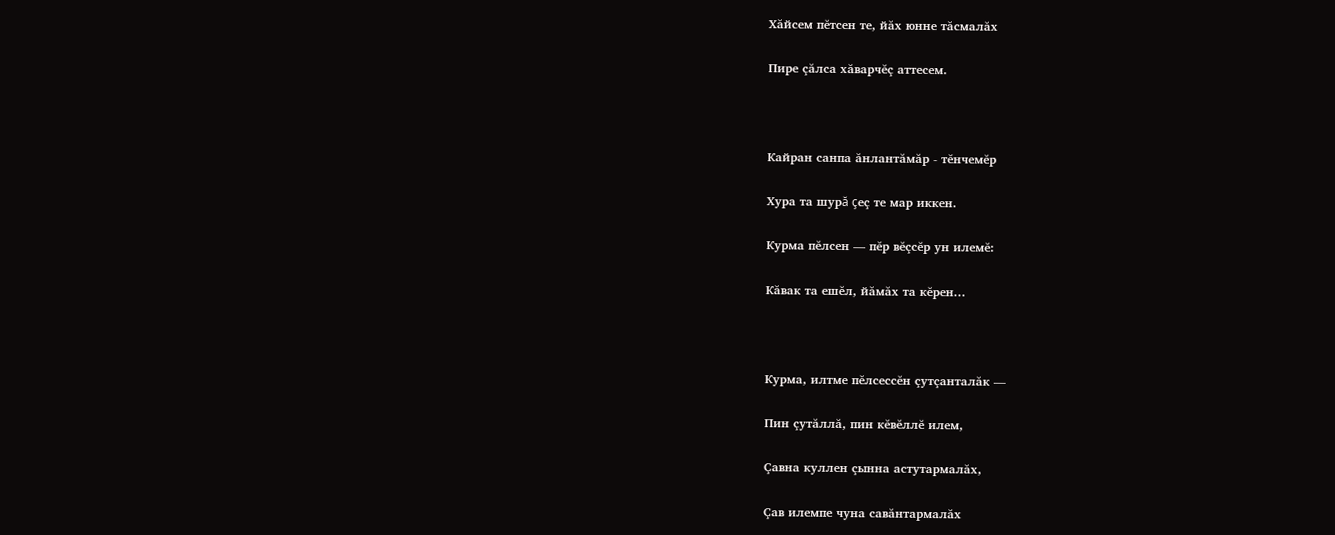Хăйсем пĕтсен те, йăх юнне тăсмалăх

Пире çăлса хăварчĕç аттесем.



Кайран санпа ăнлантăмăр - тĕнчемĕр

Хура та шурă çеç те мар иккен.

Курма пĕлсен — пĕр вĕçсĕр ун илемĕ:

Кăвак та ешĕл, йăмăх та кĕрен...



Курма, илтме пĕлсессĕн çутçанталăк —

Пин çутăллă, пин кĕвĕллĕ илем,

Çавна куллен çынна астутармалăх,

Çав илемпе чуна савăнтармалăх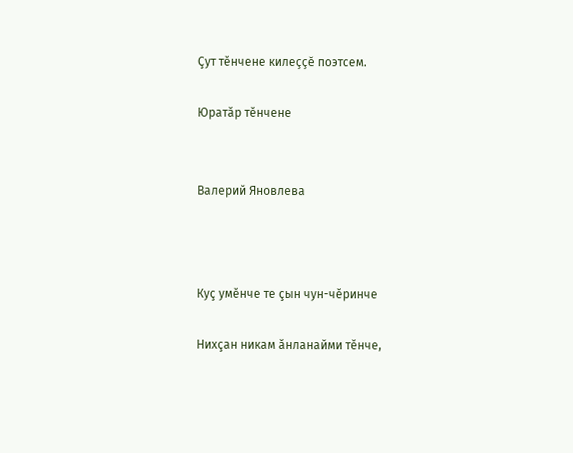Çут тĕнчене килеççĕ поэтсем.

Юратăр тĕнчене


Валерий Яновлева



Куç умĕнче те çын чун-чĕринче

Нихçан никам ăнланайми тĕнче,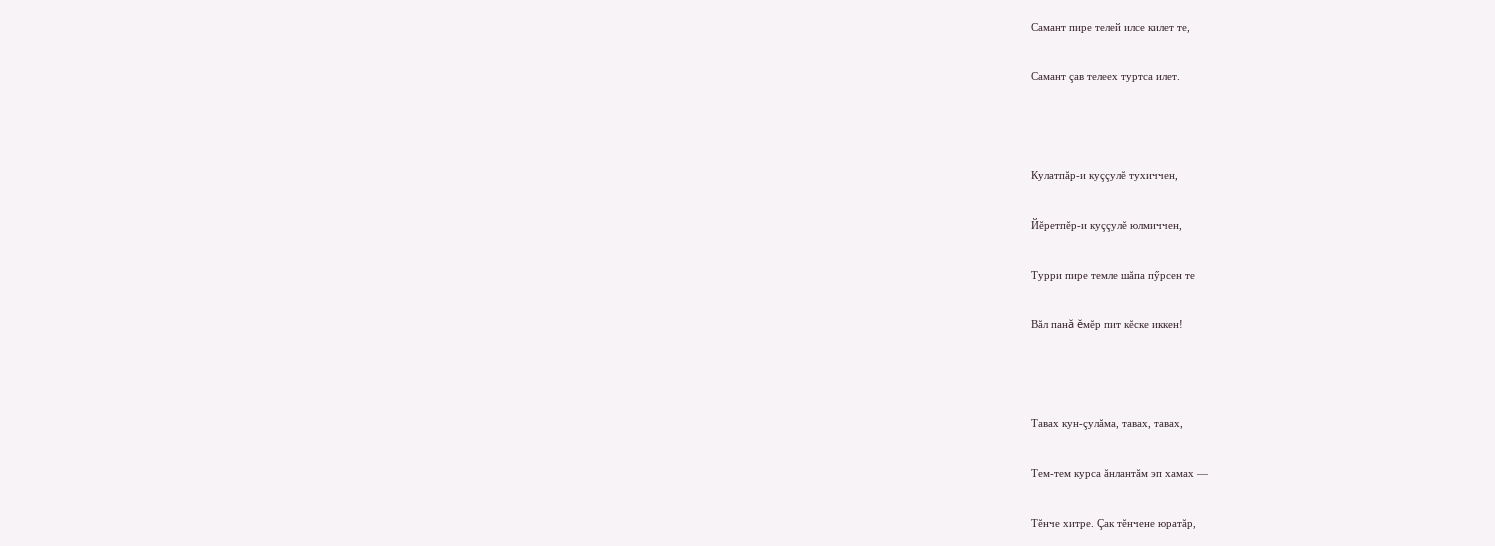Самант пире телей илсе килет те,

Самант çав телеех туртса илет.



Кулатпăр-и куççулĕ тухиччен,

Йĕретпĕр-и куççулĕ юлмиччен,

Турри пире темле шăпа пӳрсен те

Вăл панă ĕмĕр пит кĕске иккен!



Тавах кун-çулăма, тавах, тавах,

Тем-тем курса ăнлантăм эп хамах —

Тĕнче хитре. Çак тĕнчене юратăр,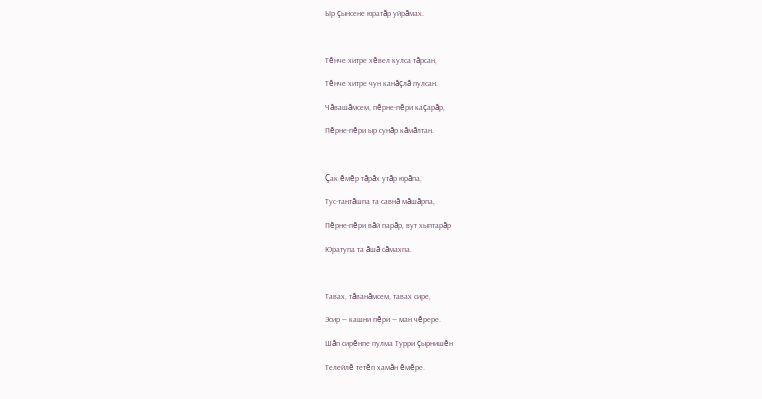Ыр çынсене юратăр уйрăмах.



Тĕнче хитре хĕвел кулса тăрсан,

Тĕнче хитре чун канăçлă пулсан.

Чăвашăмсем, пĕрне-пĕри каçарăр,

Пĕрне-пĕри ыр сунăр кăмăлтан.



Çак ĕмĕр тăрăх утăр юрăпа,

Тус-тантăшпа та савнă мăшăрпа,

Пĕрне-пĕри вăй парăр, вут хыптарăр

Юратупа та ăшă сăмахпа.



Тавах, тăванăмсем, тавах сире,

Эсир — кашни пĕри — ман чĕрере.

Шăп сирĕнпе пулма Турри çырнишĕн

Телейлĕ тетĕп хамăн ĕмĕре.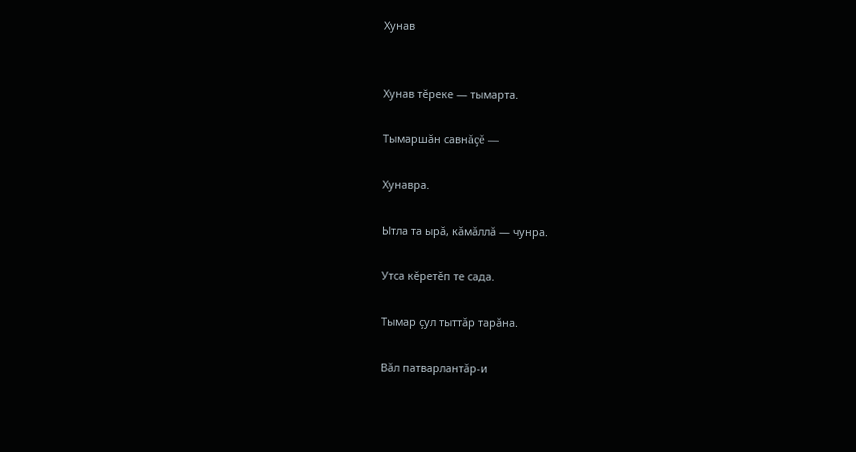Хунав


Хунав тĕреке — тымарта.

Тымаршăн савнăçĕ —

Хунавра.

Ытла та ырă, кăмăллă — чунра.

Утса кĕретĕп те сада.

Тымар çул тыттăр тарăна.

Вăл патварлантăр-и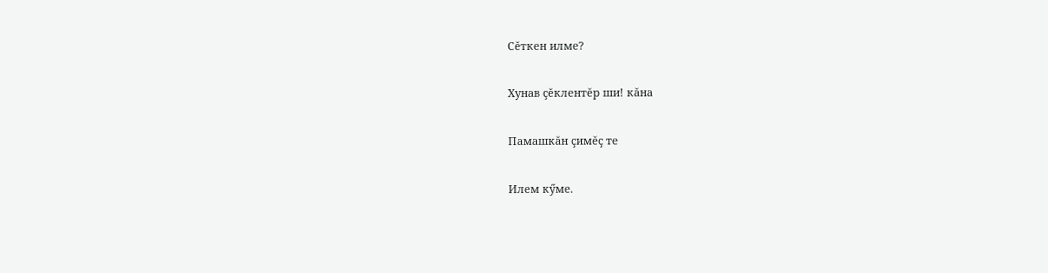Сĕткен илме?

Хунав çĕклентĕр ши! кăна

Памашкăн çимĕç те

Илем кӳме.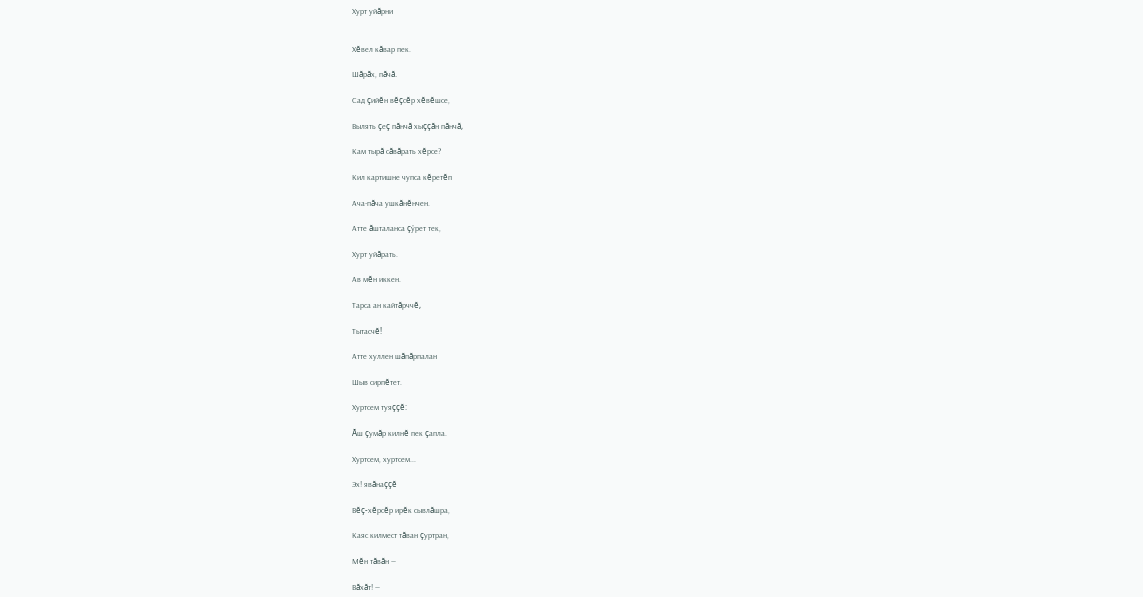Хурт уйăрни


Хĕвел кăвар пек.

Шăрăх, пăчă.

Сад çийĕн вĕçсĕр хĕвĕшсе,

Вылять çеç пăнчă хыççăн пăнчă,

Кам тырă сăвăрать хĕрсе?

Кил картишне чупса кĕретĕп

Ача-пăча ушкăнĕнчен.

Атте ăшталанса çӳрет тек,

Хурт уйăрать.

Ав мĕн иккен.

Тарса ан кайтăрччĕ,

Тытасчĕ!

Атте хуллен шăпăрпалан

Шыв сирпĕтет.

Хуртсем туяççĕ:

Ăш çумăр килнĕ пек çапла.

Хуртсем, хуртсем...

Эх! явăнаççĕ

Вĕç-хĕрсĕр ирĕк сывлăшра,

Каяс килмест тăван çуртран,

Мĕн тăвăн —

Вăхăт! —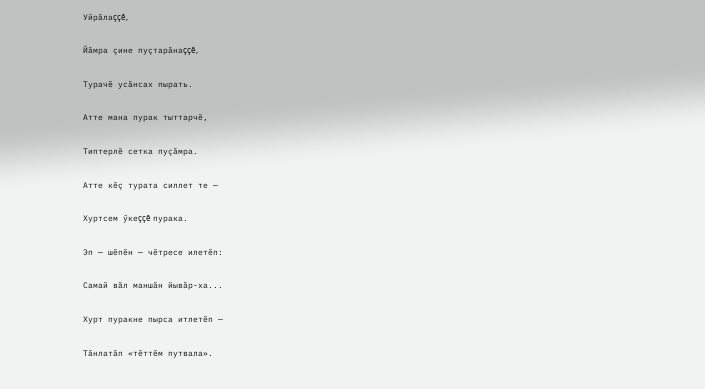Уйрăлаççĕ,

Йăмра çине пуçтарăнаççĕ,

Турачĕ усăнсах пырать.

Атте мана пурак тыттарчĕ,

Типтерлĕ сетка пуçăмра.

Атте кĕç турата силлет те —

Хуртсем ӳкеççĕ пурака.

Эп — шĕпĕн — чĕтресе илетĕп:

Самай вăл маншăн йывăр-ха...

Хурт пуракне пырса итлетĕп —

Тăнлатăп «тĕттĕм путвала».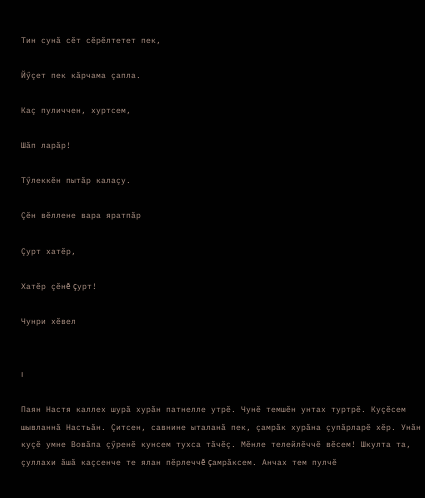Тин сунă сĕт сĕрĕлтетет пек,

Йӳçет пек кăрчама çапла.

Каç пуличчен, хуртсем,

Шăп ларăр!

Тӳлеккĕн пытăр калаçу.

Çĕн вĕллене вара яратпăр

Çурт хатĕр,

Хатĕр çĕнĕ çурт!

Чунри хĕвел


I

Паян Настя каллех шурă хурăн патнелле утрĕ. Чунĕ темшĕн унтах туртрĕ. Куçĕсем шывланнă Настьăн. Çитсен, савнине ыталанă пек, çамрăк хурăна çупăрларĕ хĕр. Унăн куçĕ умне Вовăпа çӳренĕ кунсем тухса тăчĕç. Мĕнле телейлĕччĕ вĕсем! Шкулта та, çуллахи ăшă каçсенче те ялан пĕрлеччĕ çамрăксем. Анчах тем пулчĕ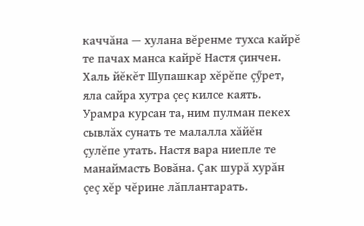каччăна — хулана вĕренме тухса кайрĕ те пачах манса кайрĕ Настя çинчен. Халь йĕкĕт Шупашкар хĕрĕпе çӳрет, яла сайра хутра çеç килсе каять. Урамра курсан та, ним пулман пекех сывлăх сунать те малалла хăйĕн çулĕпе утать. Настя вара ниепле те манаймасть Вовăна. Çак шурă хурăн çеç хĕр чĕрине лăплантарать.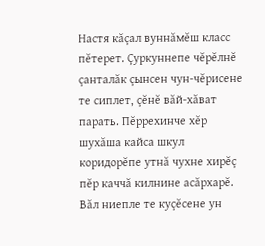Настя кăçал вуннăмĕш класс пĕтерет. Çуркуннепе чĕрĕлнĕ çанталăк çынсен чун-чĕрисене те сиплет, çĕнĕ вăй-хăват парать. Пĕррехинче хĕр шухăша кайса шкул коридорĕпе утнă чухне хирĕç пĕр каччă килнине асăрхарĕ. Вăл ниепле те куçĕсене ун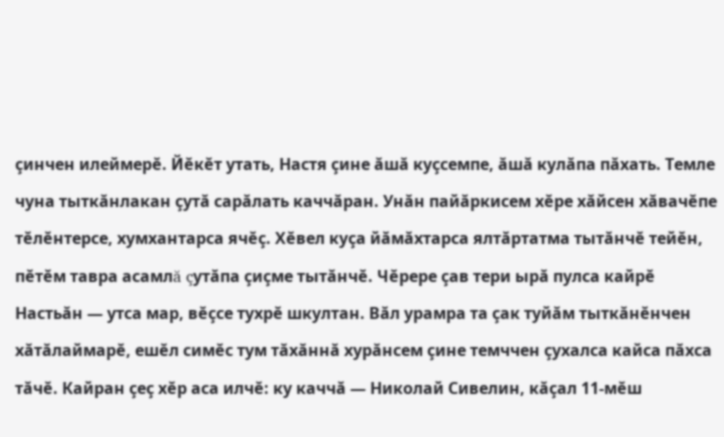çинчен илеймерĕ. Йĕкĕт утать, Настя çине ăшă куçсемпе, ăшă кулăпа пăхать. Темле чуна тыткăнлакан çутă сарăлать каччăран. Унăн пайăркисем хĕре хăйсен хăвачĕпе тĕлĕнтерсе, хумхантарса ячĕç. Хĕвел куçа йăмăхтарса ялтăртатма тытăнчĕ тейĕн, пĕтĕм тавра асамлă çутăпа çиçме тытăнчĕ. Чĕрере çав тери ырă пулса кайрĕ Настьăн — утса мар, вĕçсе тухрĕ шкултан. Вăл урамра та çак туйăм тыткăнĕнчен хăтăлаймарĕ, ешĕл симĕс тум тăхăннă хурăнсем çине темччен çухалса кайса пăхса тăчĕ. Кайран çеç хĕр аса илчĕ: ку каччă — Николай Сивелин, кăçал 11-мĕш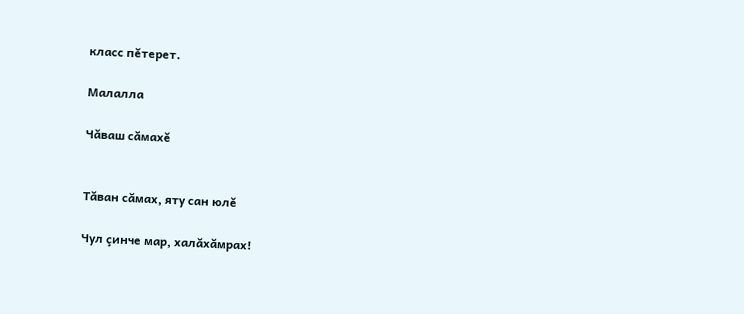класс пĕтерет.

Малалла

Чăваш сăмахĕ


Тăван сăмах, яту сан юлĕ

Чул çинче мар, халăхăмрах!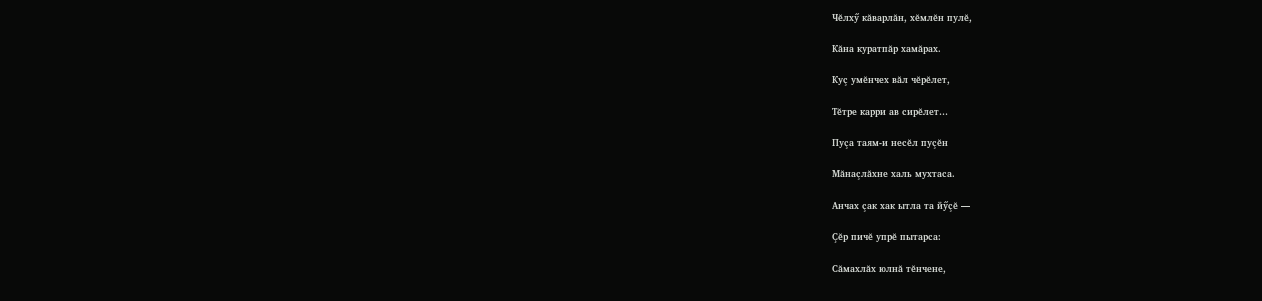Чĕлхӳ кăварлăн, хĕмлĕн пулĕ,

Кăна куратпăр хамăрах.

Куç умĕнчех вăл чĕрĕлет,

Тĕтре карри ав сирĕлет…

Пуçа таям-и несĕл пуçĕн

Мăнаçлăхне халь мухтаса.

Анчах çак хак ытла та йӳçĕ —

Çĕр пичĕ упрĕ пытарса:

Сăмахлăх юлнă тĕнчене,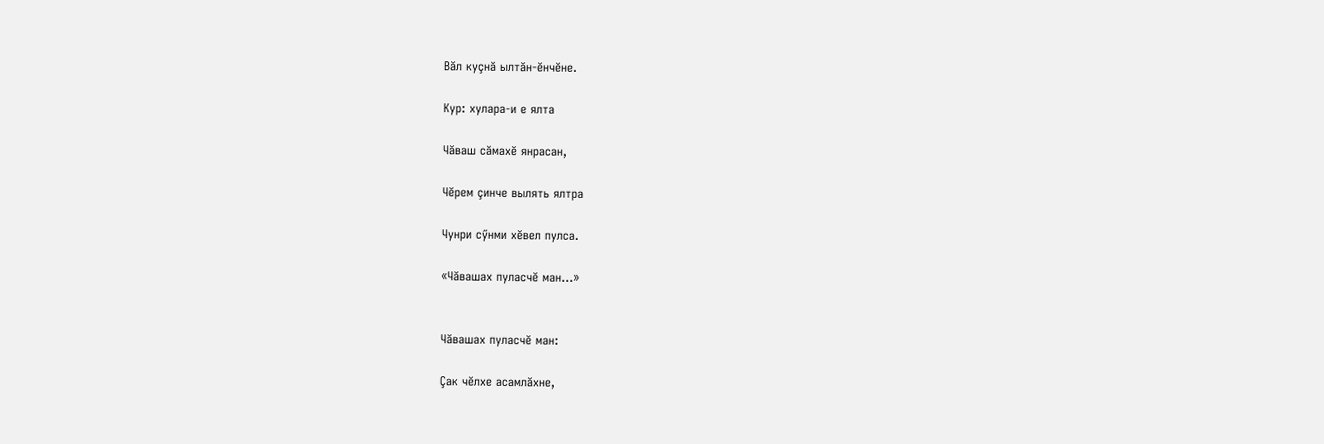Вăл куçнă ылтăн-ĕнчĕне.

Кур: хулара-и е ялта

Чăваш сăмахĕ янрасан,

Чĕрем çинче вылять ялтра

Чунри сӳнми хĕвел пулса.

«Чăвашах пуласчĕ ман...»


Чăвашах пуласчĕ ман:

Çак чĕлхе асамлăхне,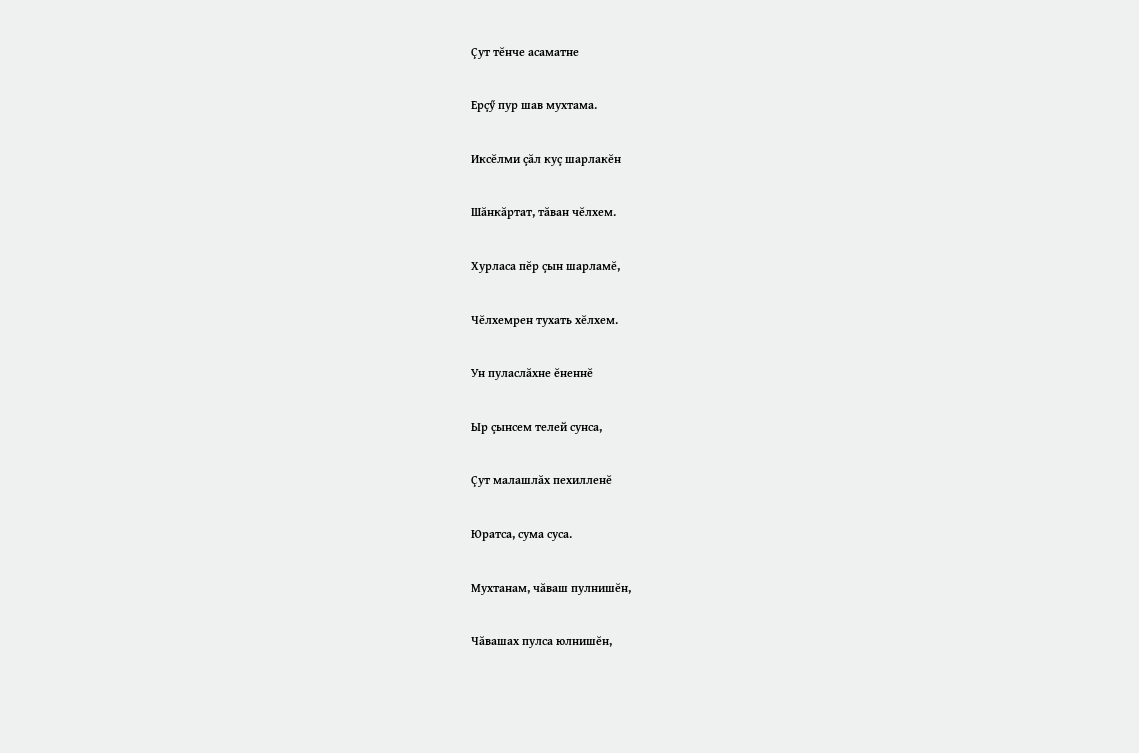Çут тĕнче асаматне

Ерçӳ пур шав мухтама.

Иксĕлми çăл куç шарлакĕн

Шăнкăртат, тăван чĕлхем.

Хурласа пĕр çын шарламĕ,

Чĕлхемрен тухать хĕлхем.

Ун пуласлăхне ĕненнĕ

Ыр çынсем телей сунса,

Çут малашлăх пехилленĕ

Юратса, сума суса.

Мухтанам, чăваш пулнишĕн,

Чăвашах пулса юлнишĕн,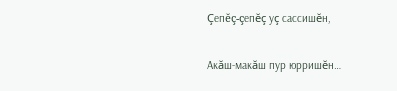Çепĕç-çепĕç уç сассишĕн,

Акăш-макăш пур юрришĕн…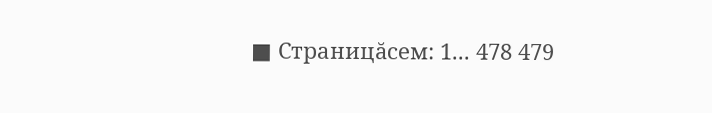■ Страницăсем: 1... 478 479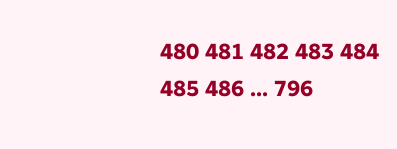480 481 482 483 484 485 486 ... 796